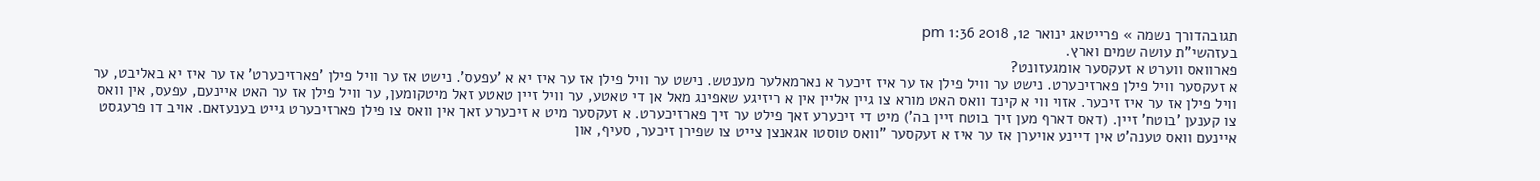תגובהדורך נשמה » פרייטאג ינואר 12, 2018 1:36 pm
בעזהשי"ת עושה שמים וארץ.
פארוואס ווערט א זעקסער אומגעזונט?
א זעקסער וויל פילן פארזיכערט. נישט ער וויל פילן אז ער איז זיכער א נארמאלער מענטש. נישט ער וויל פילן אז ער איז יא א 'עפעס'. נישט אז ער וויל פילן 'פארזיכערט' אז ער איז יא באליבט, ער וויל פילן אז ער איז זיכער. אזוי ווי א קינד וואס האט מורא צו גיין אליין אין א ריזיגע שאפינג מאל אן די טאטע, ער וויל זיין טאטע זאל מיטקומען, ער וויל פילן אז ער האט איינעם, עפעס, אין וואס צו קענען 'בוטח' זיין. (דאס דארף מען זיך בוטח זיין בה') מיט די זיכערע זאך פילט ער זיך פארזיכערט. א זעקסער מיט א זיכערע זאך אין וואס צו פילן פארזיכערט גייט בענעזאם. אויב דו פרעגסט איינעם וואס טענה'ט אין דיינע אויערן אז ער איז א זעקסער "וואס טוסטו אגאנצן צייט צו שפירן זיכער, סעיף, און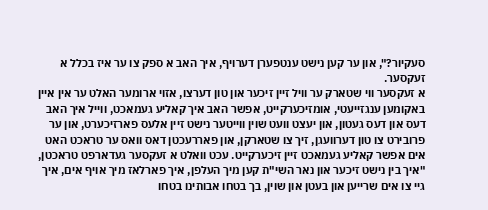סעקיור?", און ער קען נישט ענטפערן דערויף, איך האב א ספק צו ער איז בכלל א זעקסער.
א זעקסער ווי שטארק ער וויל זיין זיכער און טון דערצו, אזוי ארומער האלט ער אין איין באקומען ענגזייעטי, אומזיכערקייט, אפשר האב איך קאליע געמאכט, ווייל איך האב דעס און דעס געטון, און יעצט וועט שוין ווייטער נישט זיין אלעס פארזיכערט, און ער פרובירט צו טון דערוועגן, זיך צו שטארקן, און פאררעכטן דאס וואס ער טראכט האט אים אפשר קאליע געמאכט זיין זיכערקייט. עכט וואלט א זעקסער געדארפט טראכטן, "איך בין נישט זיכער און נאר השי"ת קען מיך העלפן, איך פארלאז מיך אויף אים, איך גיי צו אים שרייען און בעטן און שוין, בך בטחו אבותינו בטחו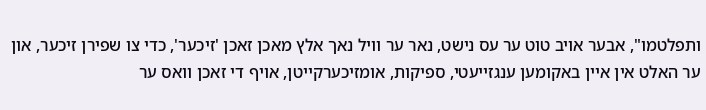ותפלטמו", אבער אויב טוט ער עס נישט, נאר ער וויל נאך אלץ מאכן זאכן 'זיכער', כדי צו שפירן זיכער, און ער האלט אין איין באקומען ענגזייעטי, ספיקות, אומזיכערקייטן, אויף די זאכן וואס ער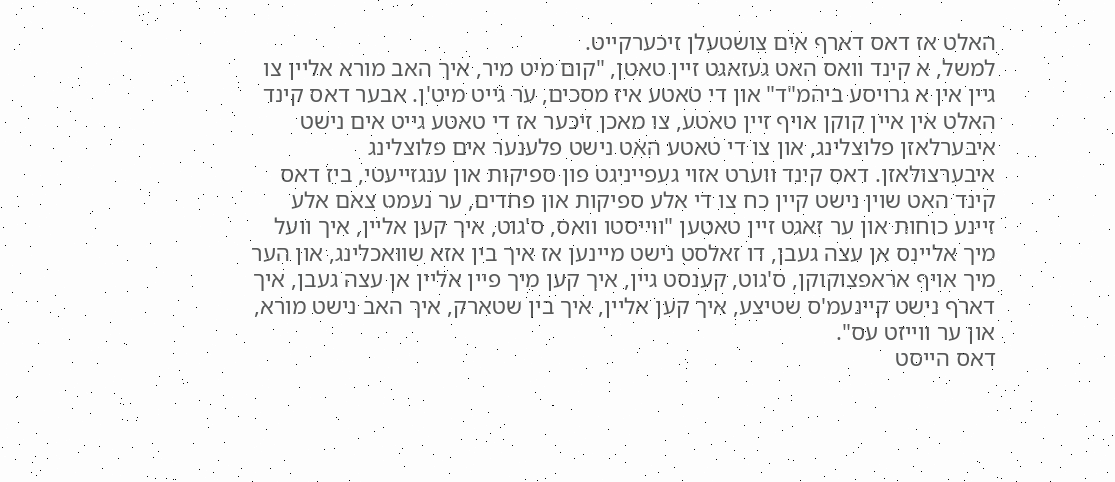האלט אז דאס דארף אים צושטעלן זיכערקייט.
למשל, א קינד וואס האט געזאגט זיין טאטן, "קום מיט מיר, איך האב מורא אליין צו גיין אין א גרויסע ביהמ"ד" און די טאטע איז מסכים, ער גייט מיט'ן. אבער דאס קינד האלט אין איין קוקן אויף זיין טאטע, צו מאכן זיכער אז די טאטע גייט אים נישט איבערלאזן פלוצלינג, און צו די טאטע האט נישט פלענער אים פלוצלינג איבערצולאזן. דאס קינד ווערט אזוי געפייניגט פון ספיקות און ענגזייעטי, ביז דאס קינד האט שוין נישט קיין כח צו די אלע ספיקות און פחדים, ער נעמט צאם אלע זיינע כוחות און ער זאגט זיין טאטען "ווייסטו וואס, ס'גוט, איך קען אליין, איך וועל מיך אליינס אן עצה געבן, דו זאלסט נישט מיינען אז איך בין אזא שוואכלינג, און הער מיך אויף אראפצוקוקן, ס'גוט, קענסט גיין, איך קען מיך פיין אליין אן עצה געבן, איך דארף נישט קיינעמ'ס שטיצע, איך קען אליין, איך בין שטארק, איך האב נישט מורא, און ער ווייזט עס".
דאס הייסט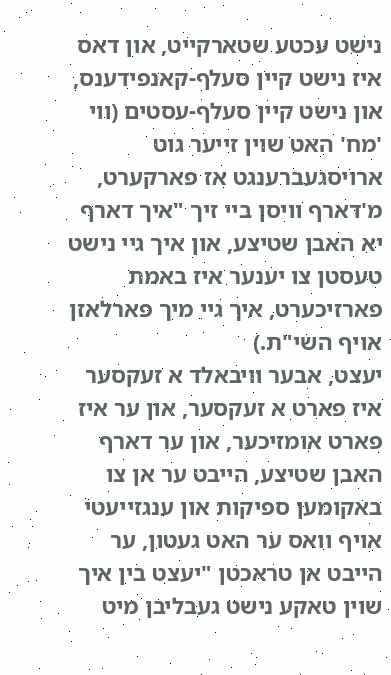נישט עכטע שטארקייט, און דאס איז נישט קיין סעלף-קאנפידענס, און נישט קיין סעלף-עסטים (ווי 'מח' האט שוין זייער גוט ארויסגעברענגט אז פארקערט, מ'דארף וויסן ביי זיך "איך דארף יא האבן שטיצע, און איך גיי נישט טעסטן צו יענער איז באמת פארזיכערט, איך גיי מיך פארלאזן אויף השי"ת.)
יעצט, אבער וויבאלד א זעקסער איז פארט א זעקסער, און ער איז פארט אומזיכער, און ער דארף האבן שטיצע, הייבט ער אן צו באקומען ספיקות און ענגזייעטי אויף וואס ער האט געטון, ער הייבט אן טראכטן "יעצט בין איך שוין טאקע נישט געבליבן מיט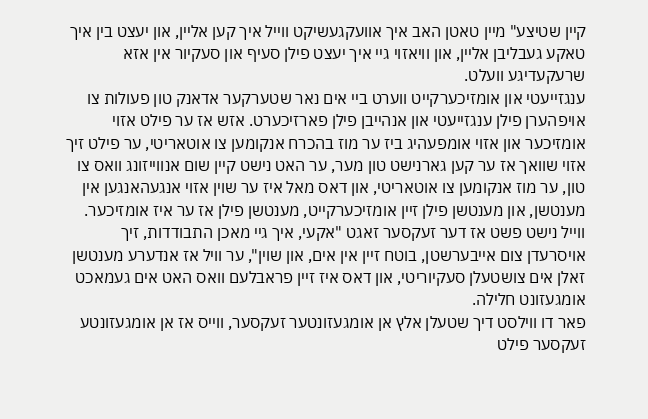קיין שטיצע" מיין טאטן האב איך אוועקגעשיקט ווייל איך קען אליין, און יעצט בין איך טאקע געבליבן אליין, און וויאזוי גיי איך יעצט פילן סעיף און סעקיור אין אזא שרעקעדיגע וועלט.
ענגזייעטי און אומזיכערקייט ווערט ביי אים נאר שטערקער אדאנק טון פעולות צו אויפהערן פילן ענגזייעטי און אנהייבן פילן פארזיכערט. אזש אז ער פילט אזוי אומזיכער און אזוי אומפעהיג ביז ער מוז בהכרח אנקומען צו אוטאריטי, ער פילט זיך אזוי שוואך אז ער קען גארנישט טון מער, ער האט נישט קיין שום אנווייזונג וואס צו טון, ער מוז אנקומען צו אוטאריטי, און דאס מאל איז ער שוין אזוי אנגעהאנגען אין מענטשן, און מענטשן פילן זיין אומזיכערקייט, מענטשן פילן אז ער איז אומזיכער. ווייל נישט פשט אז דער זעקסער זאגט "אקעי, איך גיי מאכן התבודדות, זיך אויסרעדן צום אייבערשטן, בוטח זיין אין אים, און שוין", ער וויל אז אנדערע מענטשן זאלן אים צושטעלן סעקיוריטי, און דאס איז זיין פראבלעם וואס האט אים געמאכט אומגעזונט חלילה.
פאר דו ווילסט דיך שטעלן אלץ אן אומגעזונטער זעקסער, ווייס אז אן אומגעזונטע זעקסער פילט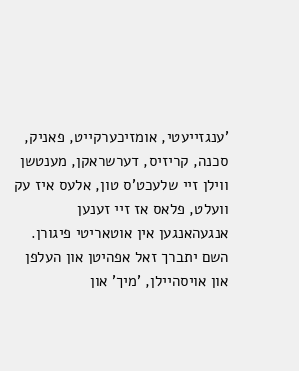'ענגזייעטי, אומזיכערקייט, פאניק, סכנה, קריזיס, דערשראקן, מענטשן ווילן זיי שלעכט'ס טון, אלעס איז עק וועלט, פלאס אז זיי זענען אנגעהאנגען אין אוטאריטי פיגורן. השם יתברך זאל אפהיטן און העלפן און אויסהיילן, 'מיך' און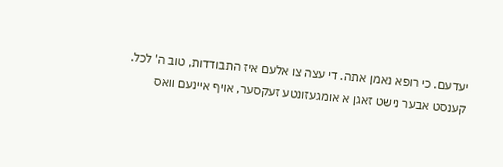יעדעם. כי רופא נאמן אתה. די עצה צו אלעם איז התבודדות, טוב ה' לכל.
קענסט אבער נישט זאגן א אומגעזונטע זעקסער, אויף איינעם וואס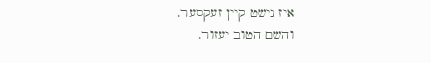איז נישט קיין זעקסער.
והשם הטוב יעזור.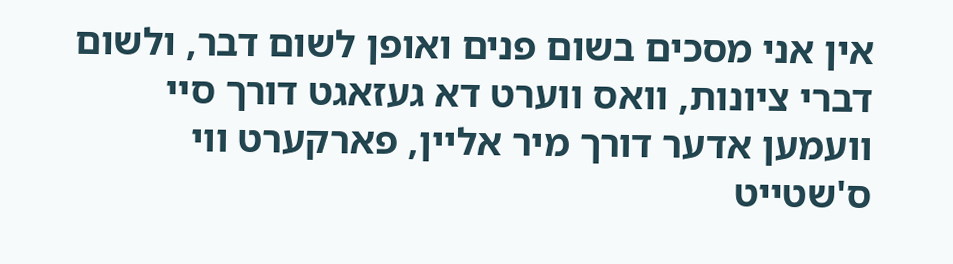אין אני מסכים בשום פנים ואופן לשום דבר, ולשום דברי ציונות, וואס ווערט דא געזאגט דורך סיי וועמען אדער דורך מיר אליין, פארקערט ווי ס'שטייט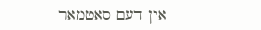אין דעם סאטמאר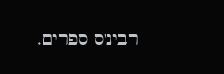רבינ'ס ספרים.